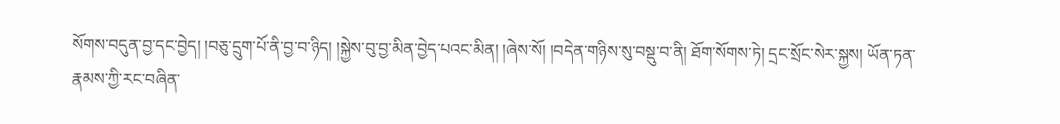སོགས་བདུན་བྱ་དང་བྱེད། །བཅུ་དྲུག་པོ་ནི་བྱ་བ་ཉིད། །སྐྱེས་བུ་བྱ་མིན་བྱེད་པའང་མིན། །ཞེས་སོ། །བདེན་གཉིས་སུ་བསྡུ་བ་ནི། ཐོག་སོགས་ཏེ། དྲང་སྲོང་སེར་སྐྱས། ཡོན་ཏན་རྣམས་ཀྱི་རང་བཞིན་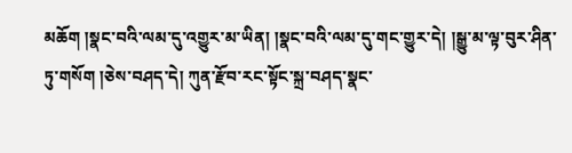མཆོག །སྣང་བའི་ལམ་དུ་འགྱུར་མ་ཡིན། །སྣང་བའི་ལམ་དུ་གང་གྱུར་དེ། །སྒྱུ་མ་ལྟ་བུར་ཤིན་ཏུ་གསོག །ཅེས་བཤད་དེ། ཀུན་རྫོབ་རང་སྟོང་སྐྲ་བཤད་སྣང་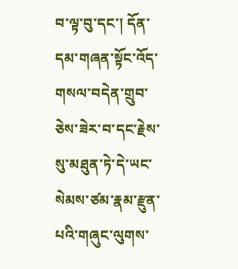བ་ལྟ་བུ་དང་། དོན་དམ་གཞན་སྟོང་འོད་གསལ་བདེན་གྲུབ་ཅེས་ཟེར་བ་དང་རྗེས་སུ་མཐུན་ཏེ་དེ་ཡང་སེམས་ཙམ་རྣམ་རྫུན་པའི་གཞུང་ལུགས་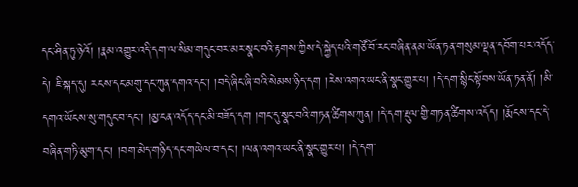དང་ཤིན་ཏུ་ཉེའོ། །རྣམ་འགྱུར་འདི་དག་ལ་སིམ་གདུང་བར་མར་སྣང་བའི་རྟགས་ཀྱིས་དེ་སྐྱེད་པའི་གཙོ་བོ་རང་བཞིན་ནམ་ཡོན་ཏན་གསུམ་ལྡན་དབོག་པར་འདོད་དེ། ཇི་སྐད་དུ། རངས་དང་མགུ་དང་ཀུན་དགའ་དང་། །བདེ་ཞིང་ཞི་བའི་སེམས་ཉིད་དག །རེས་འགའ་ཡང་ནི་སྣང་གྱུར་པ། །དེ་དག་སྙིང་སྟོབས་ཡོན་ཏན་ནོ། །མི་དགའ་ཡོངས་སུ་གདུང་བ་དང་། །མྱ་ངན་འདོད་དང་མི་བཟོད་དག །གང་དུ་སྣང་བའི་གཏན་ཚིགས་ཀུན། །དེ་དག་རྡུལ་གྱི་གཏན་ཚིགས་འདོད། །རྨོངས་དང་དེ་བཞིན་གཏི་མུག་དང་། །བག་མེད་གཉིད་དང་གཡེལ་བ་དང་། །ལན་འགའ་ཡང་ནི་སྣང་གྱུར་པ། །དེ་དག་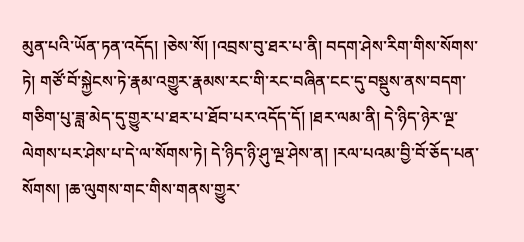མུན་པའི་ཡོན་ཏན་འདོད། །ཅེས་སོ། །འབྲས་བུ་ཐར་པ་ནི། བདག་ཤེས་རིག་གིས་སོགས་ཏེ། གཙོ་བོ་སྐྱེངས་ཏེ་རྣམ་འགྱུར་རྣམས་རང་གི་རང་བཞིན་ངང་དུ་བསྡུས་ནས་བདག་གཅིག་པུ་ཟླ་མེད་དུ་གྱུར་པ་ཐར་པ་ཐོབ་པར་འདོད་དོ། །ཐར་ལམ་ནི། དེ་ཉིད་ཉེར་ལྔ་ལེགས་པར་ཤེས་པ་དེ་ལ་སོགས་ཏེ། དེ་ཉིད་ཉི་ཤུ་ལྔ་ཤེས་ན། །རལ་པའམ་བྱི་བོ་ཅོད་པན་སོགས། །ཆ་ལུགས་གང་གིས་གནས་གྱུར་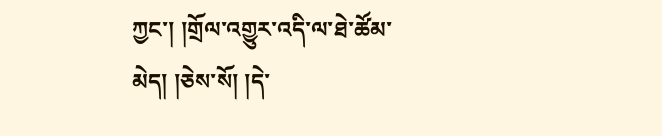ཀྱང་། །གྲོལ་འགྱུར་འདི་ལ་ཐེ་ཚོམ་མེད། །ཅེས་སོ། །དེ་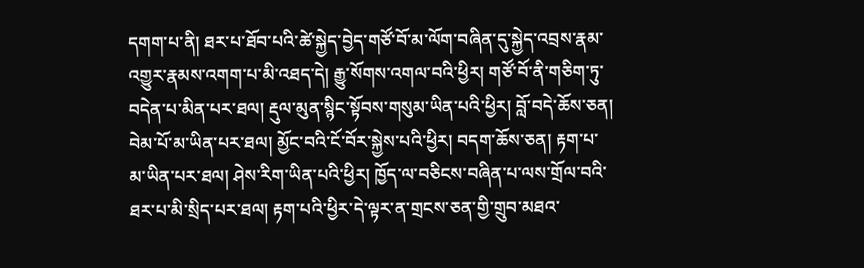དགག་པ་ནི། ཐར་པ་ཐོབ་པའི་ཚེ་སྐྱེད་བྱེད་གཙོ་བོ་མ་ལོག་བཞིན་དུ་སྐྱེད་འབྲས་རྣམ་འགྱུར་རྣམས་འགག་པ་མི་འཐད་དེ། རྒྱུ་སོགས་འགལ་བའི་ཕྱིར། གཙོ་བོ་ནི་གཅིག་ཏུ་བདེན་པ་མིན་པར་ཐལ། རྡུལ་མུན་སྙིང་སྟོབས་གསུམ་ཡིན་པའི་ཕྱིར། བློ་བདེ་ཆོས་ཅན། བེམ་པོ་མ་ཡིན་པར་ཐལ། མྱོང་བའི་ངོ་བོར་སྐྱེས་པའི་ཕྱིར། བདག་ཆོས་ཅན། རྟག་པ་མ་ཡིན་པར་ཐལ། ཤེས་རིག་ཡིན་པའི་ཕྱིར། ཁྱོད་ལ་བཅིངས་བཞིན་པ་ལས་གྲོལ་བའི་ཐར་པ་མི་སྲིད་པར་ཐལ། རྟག་པའི་ཕྱིར་དེ་ལྟར་ན་གྲངས་ཅན་གྱི་གྲུབ་མཐའ་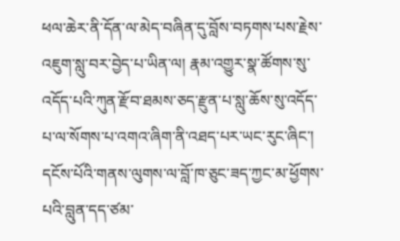ཕལ་ཆེར་ནི་དོན་ལ་མེད་བཞིན་དུ་བློས་བཏགས་པས་རྗེས་འཇུག་སླུ་བར་བྱེད་པ་ཡིན་ལ། རྣམ་འགྱུར་སྣ་ཚོགས་སུ་འདོད་པའི་ཀུན་རྫོབ་ཐམས་ཅད་རྫུན་པ་སླུ་ཆོས་སུ་འདོད་པ་ལ་སོགས་པ་འགའ་ཞིག་ནི་འཐད་པར་ཡང་རུང་ཞིང་། དངོས་པོའི་གནས་ལུགས་ལ་བློ་ཁ་ཅུང་ཟད་ཀྱང་མ་ཕྱོགས་པའི་བླུན་དད་ཙམ་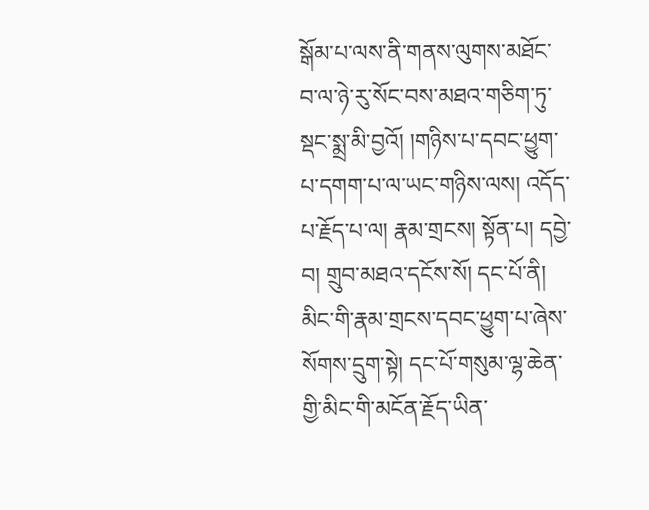སྒོམ་པ་ལས་ནི་གནས་ལུགས་མཐོང་བ་ལ་ཉེ་རུ་སོང་བས་མཐའ་གཅིག་ཏུ་སྡང་སྨྲ་མི་བྱའོ། །གཉིས་པ་དབང་ཕྱུག་པ་དགག་པ་ལ་ཡང་གཉིས་ལས། འདོད་པ་རྗོད་པ་ལ། རྣམ་གྲངས། སྟོན་པ། དབྱེ་བ། གྲུབ་མཐའ་དངོས་སོ། དང་པོ་ནི། མིང་གི་རྣམ་གྲངས་དབང་ཕྱུག་པ་ཞེས་སོགས་དྲུག་སྟེ། དང་པོ་གསུམ་ལྷ་ཆེན་གྱི་མིང་གི་མངོན་རྗོད་ཡིན་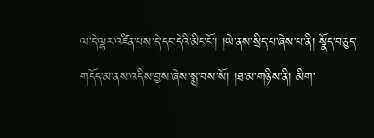ལ་དེ་ལྷར་འཛིན་པས་དེ་དང་དེའི་མིང་ངོ་། །ཡེ་ནས་སྲིད་པ་ཞེས་པ་ནི། སྣོད་བཅུད་གདོད་མ་ནས་འདིས་བྱས་ཞེས་སྨྲ་བས་སོ། །ཐ་མ་གཉིས་ནི། མིག་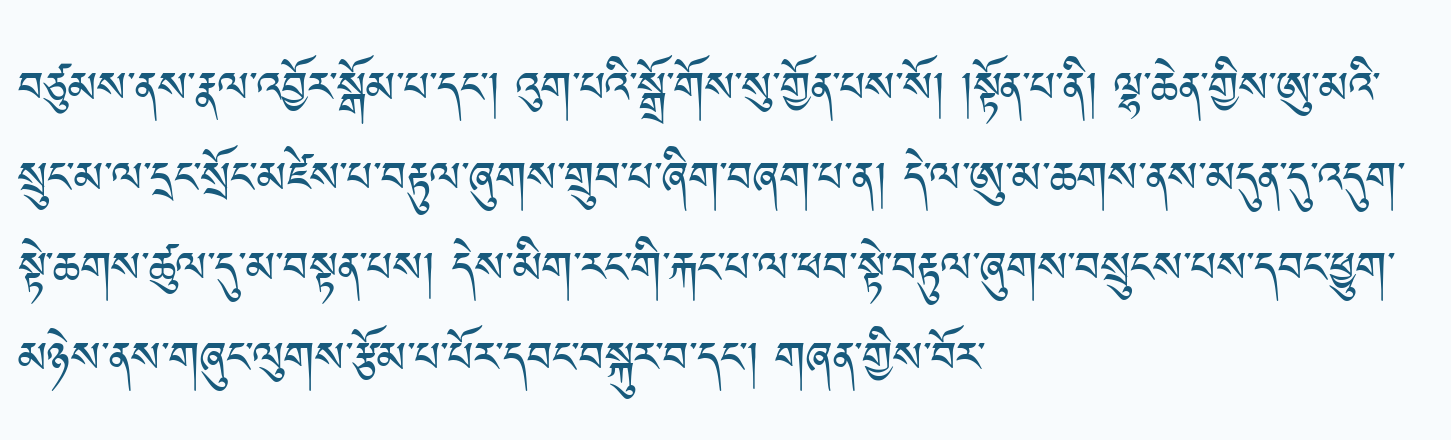བཙུམས་ནས་རྣལ་འབྱོར་སྒོམ་པ་དང་། འུག་པའི་སྒྲོ་གོས་སུ་གྱོན་པས་སོ། །སྟོན་པ་ནི། ལྷ་ཆེན་གྱིས་ཨུ་མའི་སྲུང་མ་ལ་དྲང་སྲོང་མཛེས་པ་བརྟུལ་ཞུགས་གྲུབ་པ་ཞིག་བཞག་པ་ན། དེ་ལ་ཨུ་མ་ཆགས་ནས་མདུན་དུ་འདུག་སྟེ་ཆགས་ཚུལ་དུ་མ་བསྟན་པས། དེས་མིག་རང་གི་རྐང་པ་ལ་ཕབ་སྟེ་བརྟུལ་ཞུགས་བསྲུངས་པས་དབང་ཕྱུག་མཉེས་ནས་གཞུང་ལུགས་རྩོམ་པ་པོར་དབང་བསྐུར་བ་དང་། གཞན་གྱིས་བོར་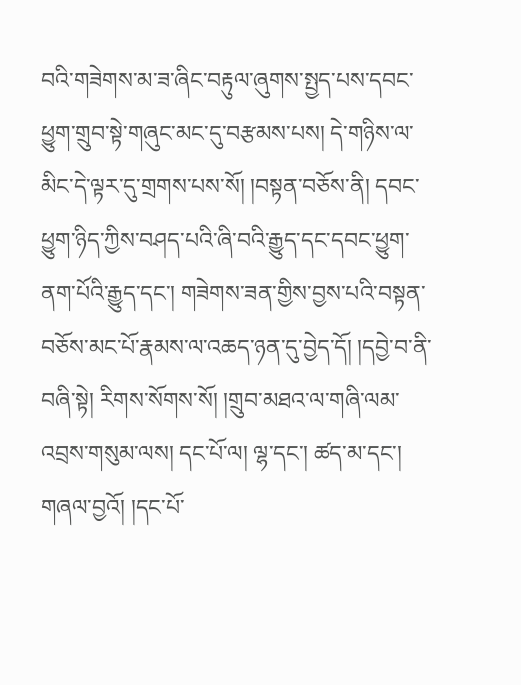བའི་གཟེགས་མ་ཟ་ཞིང་བརྟུལ་ཞུགས་སྤྱད་པས་དབང་ཕྱུག་གྲུབ་སྟེ་གཞུང་མང་དུ་བརྩམས་པས། དེ་གཉིས་ལ་མིང་དེ་ལྟར་དུ་གྲགས་པས་སོ། །བསྟན་བཅོས་ནི། དབང་ཕྱུག་ཉིད་ཀྱིས་བཤད་པའི་ཞི་བའི་རྒྱུད་དང་དབང་ཕྱུག་ནག་པོའི་རྒྱུད་དང་། གཟེགས་ཟན་གྱིས་བྱས་པའི་བསྟན་བཅོས་མང་པོ་རྣམས་ལ་འཆད་ཉན་དུ་བྱེད་དོ། །དབྱེ་བ་ནི་བཞི་སྟེ། རིགས་སོགས་སོ། །གྲུབ་མཐའ་ལ་གཞི་ལམ་འབྲས་གསུམ་ལས། དང་པོ་ལ། ལྷ་དང་། ཚད་མ་དང་། གཞལ་བྱའོ། །དང་པོ་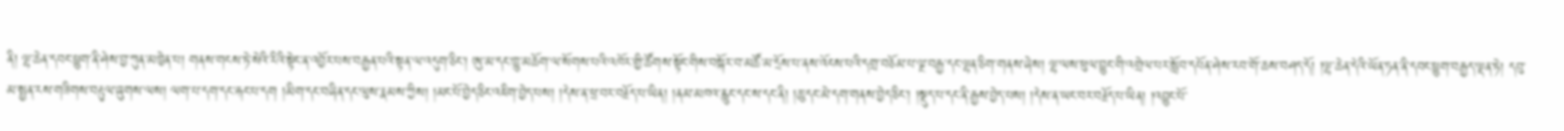ནི། ལྷ་ཆེན་དབང་ཕྱུག་ནི་ཤེས་བྱ་ཀུན་མཁྱེན་པ། གནས་གངས་ཏེ་སེའི་རིའི་སྟེང་ན་འབྱོར་པས་བརྒྱན་པའི་སྟན་ལ་འདུག་ཅིང་། ཨུ་མ་དང་ཁྱུ་མཆོག་ལ་སོགས་པའི་འཁོར་གྱི་ཚོགས་སྟོང་གིས་བསྐོར་བ་མཚོ་མ་དྲོས་པ་ནས་འོངས་པའི་དགྲ་བཅོམ་པ་ལྔ་བརྒྱ་དང་ལྷན་ཅིག་གནས་ཞེས། ལྷ་ལས་ཕུལ་བྱུང་གི་འགྲེལ་པར་སློབ་དཔོན་ཤེས་རབ་གོ་ཆས་བཤད་དོ། །ལྷ་ཆེན་དེའི་ཡོན་ཏན་ནི་དབང་ཕྱུག་བརྒྱད་ལྡན་ཏེ། དབུ་མ་སྤྱན་རས་གཟིགས་བརྟུལ་ཞུགས་ལས། ལག་པ་དག་དང་རྐང་པ་དག །མིག་དང་བཞིན་དང་ལུས་རྣམས་ཀྱིས། །མང་པོ་བྱེད་ཅིང་འཇིག་བྱེད་པས། །དེས་ན་ཕྲ་བར་བརྗོད་པ་ཡིན། །ནམ་མཁའ་རླུང་དང་ས་དང་ནི། །ཆུ་དང་མེ་དག་གནས་བྱེད་ཅིང་། །སྡུད་པ་དང་ནི་རྒྱས་བྱེད་པས། །དེས་ན་ཡང་བར་བརྗོད་པ་ཡིན། །འབྱུང་པོ་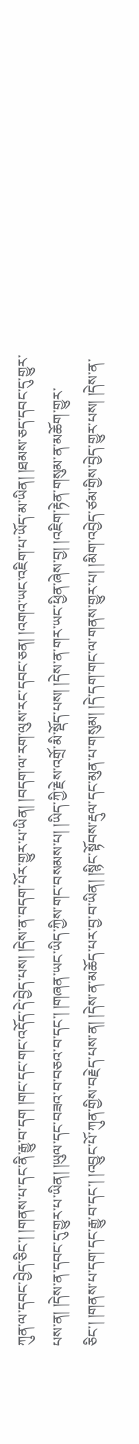ཀུན་ལ་དབང་བྱེད་ཅིང་། །གནས་པ་དང་ནི་རྒྱུ་བ་དག །གང་དང་གང་འདོད་དེ་བྱེད་པས། །དེས་ན་བདག་པོར་གྱུར་པ་ཡིན། །བདག་ལ་རག་ལུས་རང་དབང་ཅན། །འགའ་ཡང་འཇིག་པ་ཡོད་མ་ཡིན། །ཐམས་ཅད་དབང་དུ་གྱུར་པས་ན། །དེས་ན་དབང་དུ་གྱུར་པ་ཡིན། །ཡུལ་དང་བཟའ་བ་བཅའ་བ་དང་། །གཞན་ཡང་ཡིད་ཀྱིས་གང་བསམས་པ། །ཡིད་ཀྱི་རྗེས་འགྲོ་མི་སྡོད་པས། །དེས་ན་གར་ཡང་ཕྱིན་ཞེས་བྱ། །འཇིག་རྟེན་གསུམ་ན་མཆོག་གྱུར་ཅིང་། །གནས་པ་དག་དང་རྒྱུ་བ་དང་། །འབྱུང་པོ་ཀུན་གྱིས་བརྗེད་པས་ན། །དེས་ན་མཆོད་པར་བྱ་བ་ཡིན། །སྙིང་སྟོབས་རྡུལ་དང་མུན་པ་གསུམ། །དེ་དག་གང་ལ་གནས་གྱུར་པ། །མིག་འབྱེད་ཙམ་གྱིས་བྱེད་གྱུར་པས། །དེས་ན་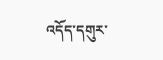འདོད་དགུར་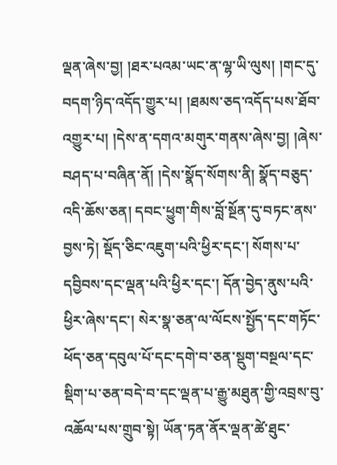ལྡན་ཞེས་བྱ། །ཐར་པའམ་ཡང་ན་ལྷ་ཡི་ལུས། །གང་དུ་བདག་ཉིད་འདོད་གྱུར་པ། །ཐམས་ཅད་འདོད་པས་ཐོབ་འགྱུར་པ། །དེས་ན་དགའ་མགུར་གནས་ཞེས་བྱ། །ཞེས་བཤད་པ་བཞིན་ནོ། །དེས་སྣོད་སོགས་ནི། སྣོད་བཅུད་འདི་ཆོས་ཅན། དབང་ཕྱུག་གིས་བློ་སྔོན་དུ་བཏང་ནས་བྱས་ཏེ། སྡོད་ཅིང་འཇུག་པའི་ཕྱིར་དང་། སོགས་པ་དབྱིབས་དང་ལྡན་པའི་ཕྱིར་དང་། དོན་བྱེད་ནུས་པའི་ཕྱིར་ཞེས་དང་། སེར་སྣ་ཅན་ལ་ལོངས་སྤྱོད་དང་གཏོང་ཕོད་ཅན་དབུལ་པོ་དང་དགེ་བ་ཅན་སྡུག་བསྔལ་དང་སྡིག་པ་ཅན་བདེ་བ་དང་ལྡན་པ་རྒྱུ་མཐུན་གྱི་འབྲས་བུ་འཆོལ་པས་གྲུབ་སྟེ། ཡོན་ཏན་ནོར་ལྡན་ཚེ་ཐུང་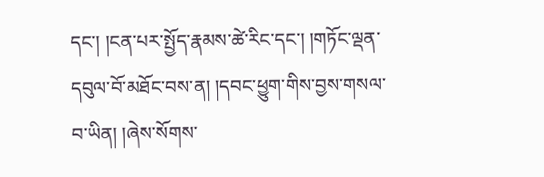དང་། །ངན་པར་སྤྱོད་རྣམས་ཚེ་རིང་དང་། །གཏོང་ལྡན་དབུལ་བོ་མཐོང་བས་ན། །དབང་ཕྱུག་གིས་བྱས་གསལ་བ་ཡིན། །ཞེས་སོགས་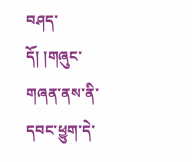བཤད་དོ། །གཞུང་གཞན་ནས་ནི་དབང་ཕྱུག་དེ་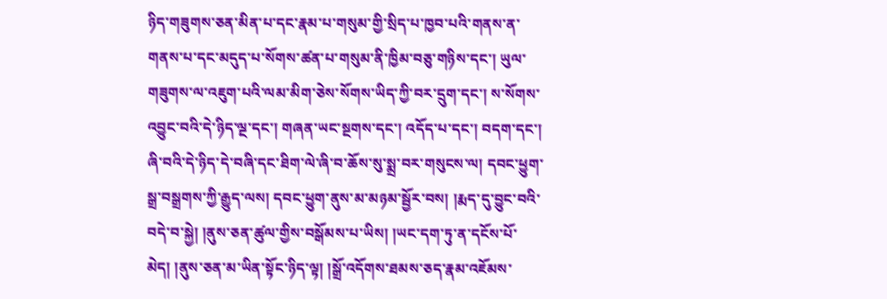ཉིད་གཟུགས་ཅན་མིན་པ་དང་རྣམ་པ་གསུམ་གྱི་སྲིད་པ་ཁྱབ་པའི་གནས་ན་གནས་པ་དང་མདུད་པ་སོགས་ཚན་པ་གསུམ་ནི་ཁྱིམ་བཅུ་གཉིས་དང་། ཡུལ་གཟུགས་ལ་འཇུག་པའི་ལམ་མིག་ཅེས་སོགས་ཡིད་ཀྱི་བར་དྲུག་དང་། ས་སོགས་འབྱུང་བའི་དེ་ཉིད་ལྔ་དང་། གཞན་ཡང་སྔགས་དང་། འདོད་པ་དང་། བདག་དང་། ཞི་བའི་དེ་ཉིད་དེ་བཞི་དང་ཐིག་ལེ་ཞི་བ་ཆོས་སུ་སྨྲ་བར་གསུངས་ལ། དབང་ཕྱུག་སྒྲ་བསྒྲགས་ཀྱི་རྒྱུད་ལས། དབང་ཕྱུག་ནུས་མ་མཉམ་སྦྱོར་བས། །རྨད་དུ་བྱུང་བའི་བདེ་བ་སྐྱེ། །ནུས་ཅན་ཚུལ་གྱིས་བསྒོམས་པ་ཡིས། །ཡང་དག་ཏུ་ན་དངོས་པོ་མེད། །ནུས་ཅན་མ་ཡིན་སྟོང་ཉིད་ལྟ། །སྒྲོ་འདོགས་ཐམས་ཅད་རྣམ་འཇོམས་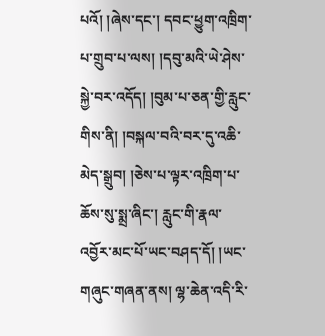པའོ། །ཞེས་དང་། དབང་ཕྱུག་འཁྲིག་པ་གྲུབ་པ་ལས། །དབུ་མའི་ཡེ་ཤེས་སྐྱེ་བར་འདོད། །བུམ་པ་ཅན་གྱི་རླུང་གིས་ནི། །བསྐལ་བའི་བར་དུ་འཆི་མེད་སྒྲུབ། །ཅེས་པ་ལྟར་འཁྲིག་པ་ཆོས་སུ་སྨྲ་ཞིང་། རླུང་གི་རྣལ་འབྱོར་མང་པོ་ཡང་བཤད་དོ། །ཡང་གཞུང་གཞན་ནས། ལྷ་ཆེན་འདི་རི་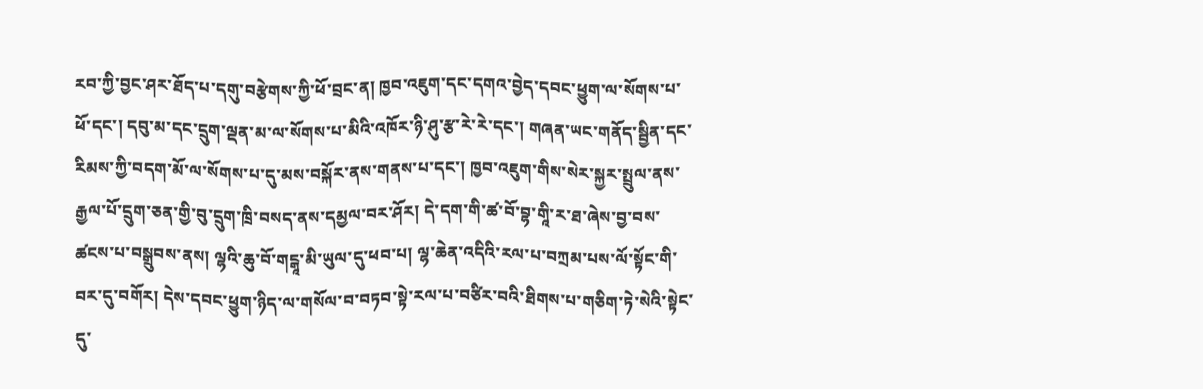རབ་ཀྱི་བྱང་ཤར་ཐོད་པ་དགུ་བརྩེགས་ཀྱི་ཕོ་བྲང་ན། ཁྱབ་འཇུག་དང་དགའ་བྱེད་དབང་ཕྱུག་ལ་སོགས་པ་ཕོ་དང་། དབུ་མ་དང་དྲུག་ལྡན་མ་ལ་སོགས་པ་མིའི་འཁོར་ཉི་ཤུ་རྩ་རེ་རེ་དང་། གཞན་ཡང་གནོད་སྦྱིན་དང་རིམས་ཀྱི་བདག་མོ་ལ་སོགས་པ་དུ་མས་བསྐོར་ནས་གནས་པ་དང་། ཁྱབ་འཇུག་གིས་སེར་སྐྱར་སྤྲུལ་ནས་རྒྱལ་པོ་དྲུག་ཅན་གྱི་བུ་དྲུག་ཁྲི་བསད་ནས་དམྱལ་བར་ཤོར། དེ་དག་གི་ཚ་བོ་བྷ་གཱི་ར་ཐ་ཞེས་བྱ་བས་ཚངས་པ་བསྒྲུབས་ནས། ལྷའི་ཆུ་བོ་གངྒཱ་མི་ཡུལ་དུ་ཕབ་པ། ལྷ་ཆེན་འདིའི་རལ་པ་བཀྲམ་པས་ལོ་སྟོང་གི་བར་དུ་བགོར། དེས་དབང་ཕྱུག་ཉིད་ལ་གསོལ་བ་བཏབ་སྟེ་རལ་པ་བཙིར་བའི་ཐིགས་པ་གཅིག་ཏེ་སེའི་སྟེང་དུ་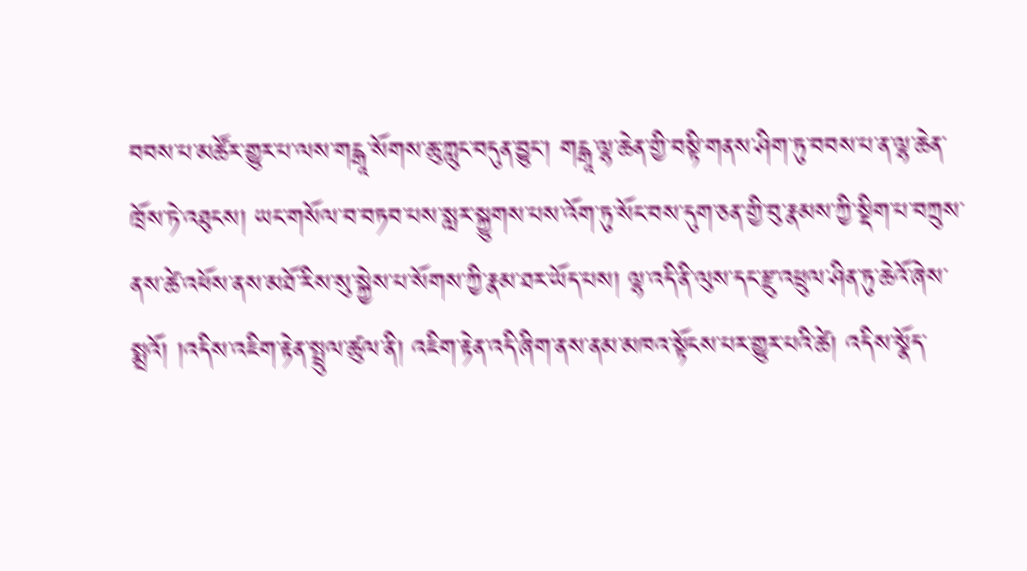བབས་པ་མཚོར་གྱུར་པ་ལས་གངྒཱ་སོགས་ཆུ་ཀླུང་བདུན་བྱུང་། གངྒཱ་ལྷ་ཆེན་གྱི་བསྟི་གནས་ཤིག་ཏུ་བབས་པ་ན་ལྷ་ཆེན་ཁྲོས་ཏེ་འཐུངས། ཡང་གསོལ་བ་བཏབ་པས་སླར་སྐྱུགས་པས་འོག་ཏུ་སོང་བས་དུག་ཅན་གྱི་བུ་རྣམས་ཀྱི་སྡིག་པ་བཀྲུས་ནས་ཚེ་འཕོས་ནས་མཐོ་རིས་སུ་སྐྱེས་པ་སོགས་ཀྱི་རྣམ་ཐར་ཡོད་པས། ལྷ་འདི་ནི་ལུས་དང་རྫུ་འཕྲུལ་ཤིན་ཏུ་ཆེའོ་ཞེས་སྨྲའོ། །འདིས་འཇིག་རྟེན་སྤྲུལ་ཚུལ་ནི། འཇིག་རྟེན་འདི་ཞིག་ནས་ནམ་མཁའ་སྟོངས་པར་གྱུར་པའི་ཚེ། འདིས་སྣོད་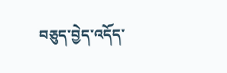བཅུད་བྱེད་འདོད་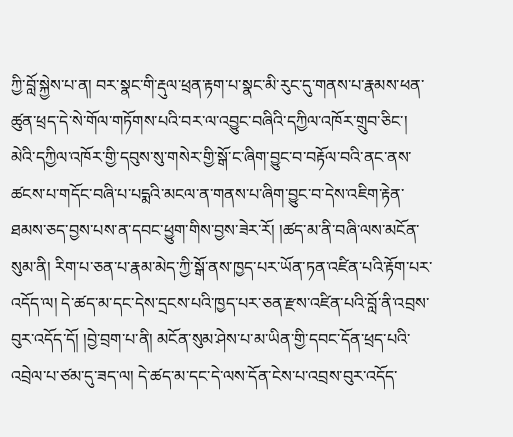ཀྱི་བློ་སྐྱེས་པ་ན། བར་སྣང་གི་རྡུལ་ཕྲན་རྟག་པ་སྣང་མི་རུང་དུ་གནས་པ་རྣམས་ཕན་ཚུན་ཕྲད་དེ་སེ་གོལ་གཏོགས་པའི་བར་ལ་འབྱུང་བཞིའི་དཀྱིལ་འཁོར་གྲུབ་ཅིང་། མེའི་དཀྱིལ་འཁོར་གྱི་དབུས་སུ་གསེར་གྱི་སྒོ་ང་ཞིག་བྱུང་བ་བརྟོལ་བའི་ནང་ནས་ཚངས་པ་གདོང་བཞི་པ་པདྨའི་མངལ་ན་གནས་པ་ཞིག་བྱུང་བ་དེས་འཇིག་རྟེན་ཐམས་ཅད་བྱས་པས་ན་དབང་ཕྱུག་གིས་བྱས་ཟེར་རོ། །ཚད་མ་ནི་བཞི་ལས་མངོན་སུམ་ནི། རིག་པ་ཅན་པ་རྣམ་མེད་ཀྱི་སྒོ་ནས་ཁྱད་པར་ཡོན་ཏན་འཛིན་པའི་རྟོག་པར་འདོད་ལ། དེ་ཚད་མ་དང་དེས་དྲངས་པའི་ཁྱད་པར་ཅན་རྫས་འཛིན་པའི་བློ་ནི་འབྲས་བུར་འདོད་དོ། །བྱེ་བྲག་པ་ནི། མངོན་སུམ་ཤེས་པ་མ་ཡིན་གྱི་དབང་དོན་ཕྲད་པའི་འབྲེལ་པ་ཙམ་དུ་ཟད་ལ། དེ་ཚད་མ་དང་དེ་ལས་དོན་ངེས་པ་འབྲས་བུར་འདོད་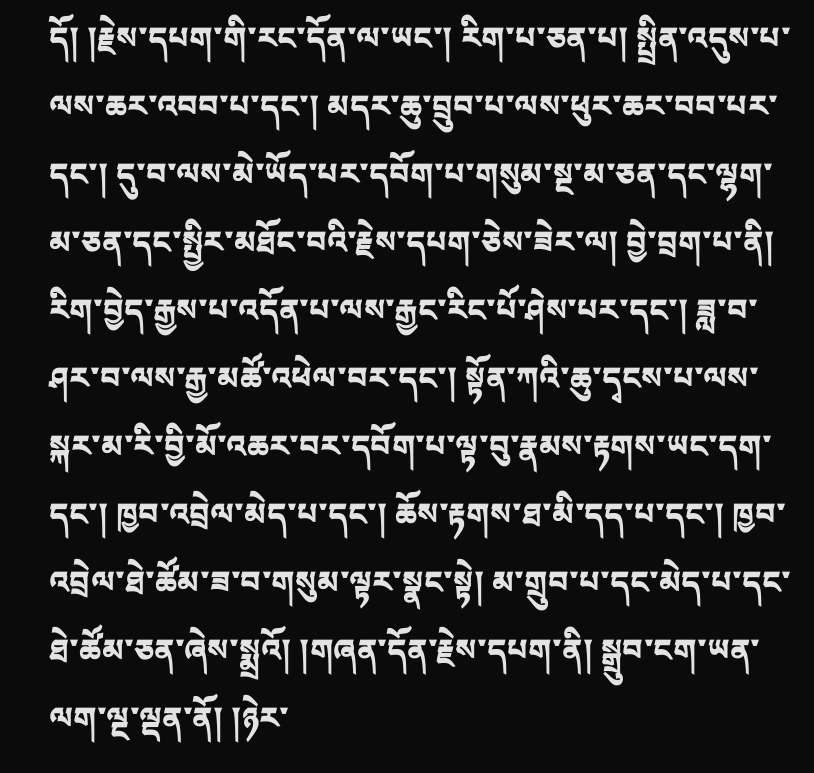དོ། །རྗེས་དཔག་གི་རང་དོན་ལ་ཡང་། རིག་པ་ཅན་པ། སྤྲིན་འདུས་པ་ལས་ཆར་འབབ་པ་དང་། མདར་ཆུ་བྲུབ་པ་ལས་ཕུར་ཆར་བབ་པར་དང་། དུ་བ་ལས་མེ་ཡོད་པར་དབོག་པ་གསུམ་སྔ་མ་ཅན་དང་ལྷག་མ་ཅན་དང་སྤྱིར་མཐོང་བའི་རྗེས་དཔག་ཅེས་ཟེར་ལ། བྱེ་བྲག་པ་ནི། རིག་བྱེད་རྒྱས་པ་འདོན་པ་ལས་རྒྱང་རིང་པོ་ཤེས་པར་དང་། ཟླ་བ་ཤར་བ་ལས་རྒྱ་མཚོ་འཕེལ་བར་དང་། སྟོན་ཀའི་ཆུ་དྭངས་པ་ལས་སྐར་མ་རི་བྱི་མོ་འཆར་བར་དབོག་པ་ལྟ་བུ་རྣམས་རྟགས་ཡང་དག་དང་། ཁྱབ་འབྲེལ་མེད་པ་དང་། ཆོས་རྟགས་ཐ་མི་དད་པ་དང་། ཁྱབ་འབྲེལ་ཐེ་ཚོམ་ཟ་བ་གསུམ་ལྟར་སྣང་སྟེ། མ་གྲུབ་པ་དང་མེད་པ་དང་ཐེ་ཚོམ་ཅན་ཞེས་སྨྲའོ། །གཞན་དོན་རྗེས་དཔག་ནི། སྒྲུབ་ངག་ཡན་ལག་ལྔ་ལྡན་ནོ། །ཉེར་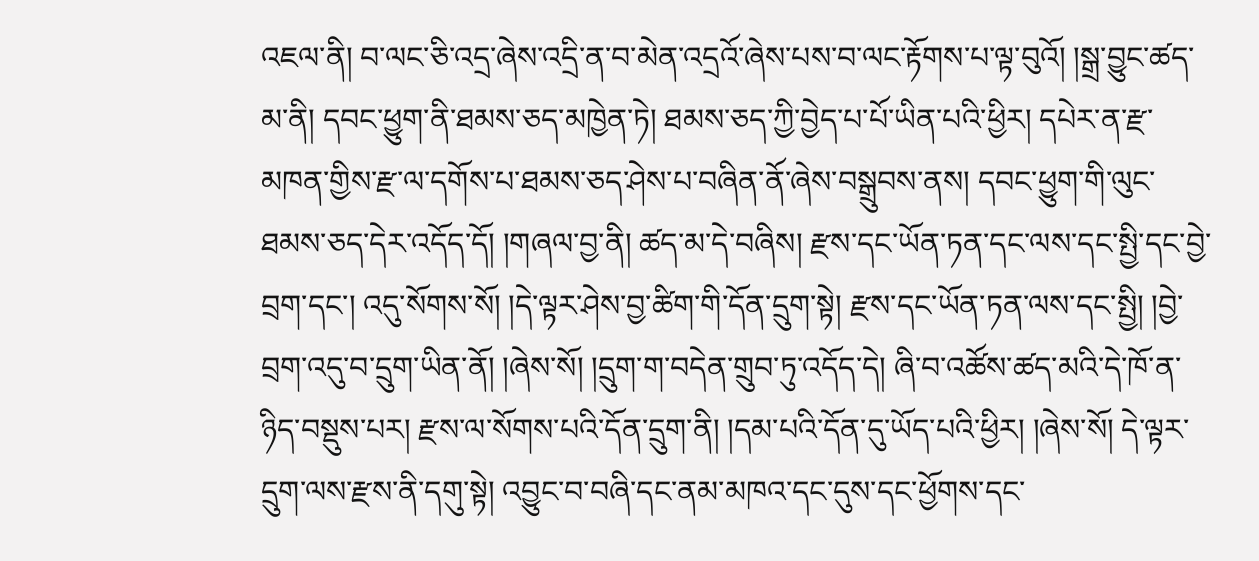འཇལ་ནི། བ་ལང་ཅི་འདྲ་ཞེས་འདྲི་ན་བ་མེན་འདྲའོ་ཞེས་པས་བ་ལང་རྟོགས་པ་ལྟ་བུའོ། །སྒྲ་བྱུང་ཚད་མ་ནི། དབང་ཕྱུག་ནི་ཐམས་ཅད་མཁྱེན་ཏེ། ཐམས་ཅད་ཀྱི་བྱེད་པ་པོ་ཡིན་པའི་ཕྱིར། དཔེར་ན་རྫ་མཁན་གྱིས་རྫ་ལ་དགོས་པ་ཐམས་ཅད་ཤེས་པ་བཞིན་ནོ་ཞེས་བསྒྲུབས་ནས། དབང་ཕྱུག་གི་ལུང་ཐམས་ཅད་དེར་འདོད་དོ། །གཞལ་བྱ་ནི། ཚད་མ་དེ་བཞིས། རྫས་དང་ཡོན་ཏན་དང་ལས་དང་སྤྱི་དང་བྱེ་བྲག་དང་། འདུ་སོགས་སོ། །དེ་ལྟར་ཤེས་བྱ་ཚིག་གི་དོན་དྲུག་སྟེ། རྫས་དང་ཡོན་ཏན་ལས་དང་སྤྱི། །བྱེ་བྲག་འདུ་བ་དྲུག་ཡིན་ནོ། །ཞེས་སོ། །དྲུག་ག་བདེན་གྲུབ་ཏུ་འདོད་དེ། ཞི་བ་འཚོས་ཚད་མའི་དེ་ཁོ་ན་ཉིད་བསྡུས་པར། རྫས་ལ་སོགས་པའི་དོན་དྲུག་ནི། །དམ་པའི་དོན་དུ་ཡོད་པའི་ཕྱིར། །ཞེས་སོ། དེ་ལྟར་དྲུག་ལས་རྫས་ནི་དགུ་སྟེ། འབྱུང་བ་བཞི་དང་ནམ་མཁའ་དང་དུས་དང་ཕྱོགས་དང་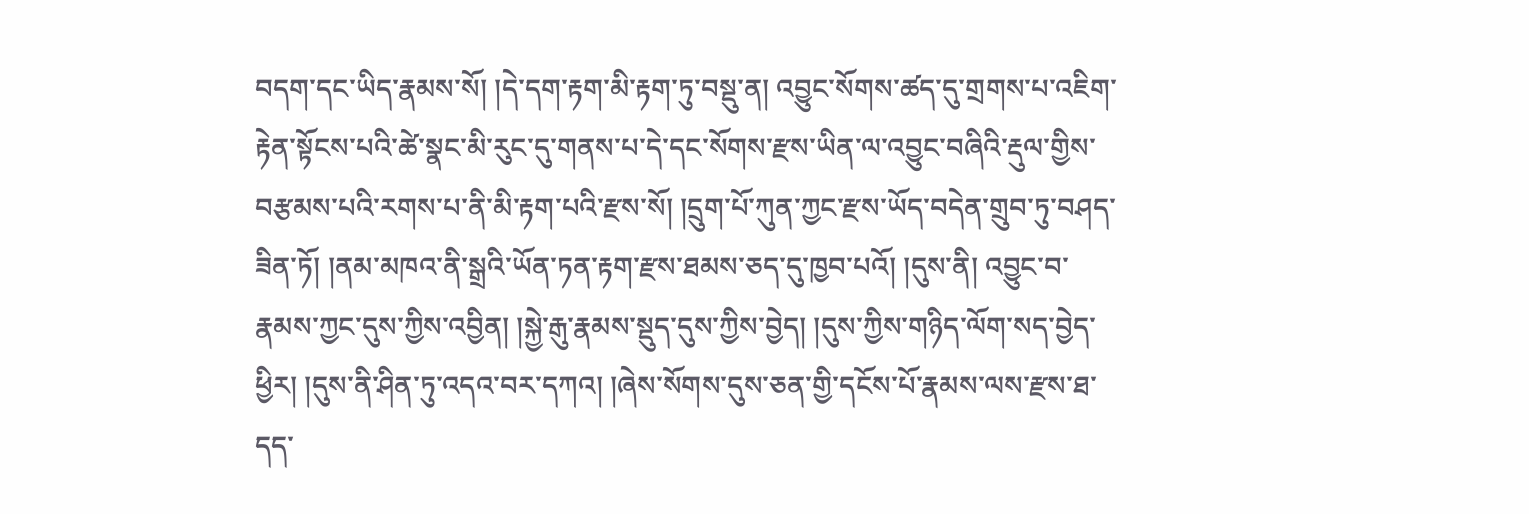བདག་དང་ཡིད་རྣམས་སོ། །དེ་དག་རྟག་མི་རྟག་ཏུ་བསྡུ་ན། འབྱུང་སོགས་ཚད་དུ་གྲགས་པ་འཇིག་རྟེན་སྟོངས་པའི་ཚེ་སྣང་མི་རུང་དུ་གནས་པ་དེ་དང་སོགས་རྫས་ཡིན་ལ་འབྱུང་བཞིའི་རྡུལ་གྱིས་བརྩམས་པའི་རགས་པ་ནི་མི་རྟག་པའི་རྫས་སོ། །དྲུག་པོ་ཀུན་ཀྱང་རྫས་ཡོད་བདེན་གྲུབ་ཏུ་བཤད་ཟིན་ཏོ། །ནམ་མཁའ་ནི་སྒྲའི་ཡོན་ཏན་རྟག་རྫས་ཐམས་ཅད་དུ་ཁྱབ་པའོ། །དུས་ནི། འབྱུང་བ་རྣམས་ཀྱང་དུས་ཀྱིས་འབྱིན། །སྐྱེ་རྒུ་རྣམས་སྡུད་དུས་ཀྱིས་བྱེད། །དུས་ཀྱིས་གཉིད་ལོག་སད་བྱེད་ཕྱིར། །དུས་ནི་ཤིན་ཏུ་འདའ་བར་དཀའ། །ཞེས་སོགས་དུས་ཅན་གྱི་དངོས་པོ་རྣམས་ལས་རྫས་ཐ་དད་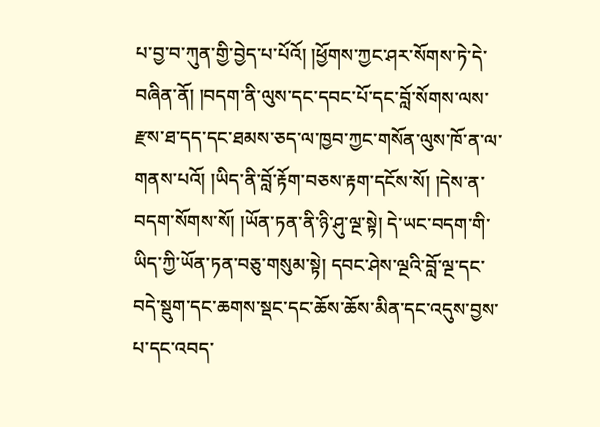པ་བྱ་བ་ཀུན་གྱི་བྱེད་པ་པོའོ། །ཕྱོགས་ཀྱང་ཤར་སོགས་ཏེ་དེ་བཞིན་ནོ། །བདག་ནི་ལུས་དང་དབང་པོ་དང་བློ་སོགས་ལས་རྫས་ཐ་དད་དང་ཐམས་ཅད་ལ་ཁྱབ་ཀྱང་གསོན་ལུས་ཁོ་ན་ལ་གནས་པའོ། །ཡིད་ནི་བློ་རྟོག་བཅས་རྟག་དངོས་སོ། །དེས་ན་བདག་སོགས་སོ། །ཡོན་ཏན་ནི་ཉི་ཤུ་ལྔ་སྟེ། དེ་ཡང་བདག་གི་ཡིད་ཀྱི་ཡོན་ཏན་བཅུ་གསུམ་སྟེ། དབང་ཤེས་ལྔའི་བློ་ལྔ་དང་བདེ་སྡུག་དང་ཆགས་སྡང་དང་ཆོས་ཆོས་མིན་དང་འདུས་བྱས་པ་དང་འབད་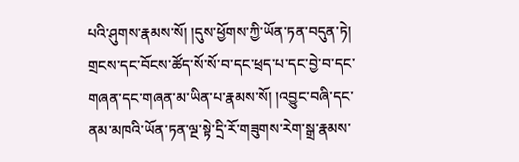པའི་ཤུགས་རྣམས་སོ། །དུས་ཕྱོགས་ཀྱི་ཡོན་ཏན་བདུན་ཏེ། གྲངས་དང་བོངས་ཚོད་སོ་སོ་བ་དང་ཕྲད་པ་དང་བྱེ་བ་དང་གཞན་དང་གཞན་མ་ཡིན་པ་རྣམས་སོ། །འབྱུང་བཞི་དང་ནམ་མཁའི་ཡོན་ཏན་ལྔ་སྟེ་དྲི་རོ་གཟུགས་རེག་སྒྲ་རྣམས་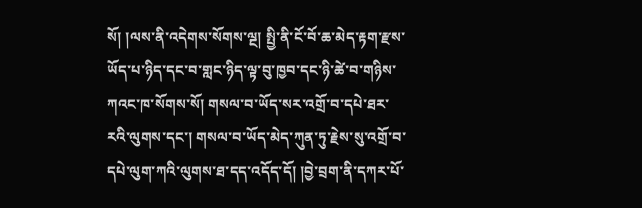སོ། །ལས་ནི་འདེགས་སོགས་ལྔ། སྤྱི་ནི་ངོ་བོ་ཆ་མེད་རྟག་རྫས་ཡོད་པ་ཉིད་དང་བ་གླང་ཉིད་ལྟ་བུ་ཁྱབ་དང་ཉི་ཚེ་བ་གཉིས་ཀའང་ཁ་སོགས་སོ། གསལ་བ་ཡོད་སར་འགྲོ་བ་དཔེ་ཐར་རའི་ལུགས་དང་། གསལ་བ་ཡོད་མེད་ཀུན་ཏུ་རྗེས་སུ་འགྲོ་བ་དཔེ་ལུག་ཀའི་ལུགས་ཐ་དད་འདོད་དོ། །བྱེ་བྲག་ནི་དཀར་པོ་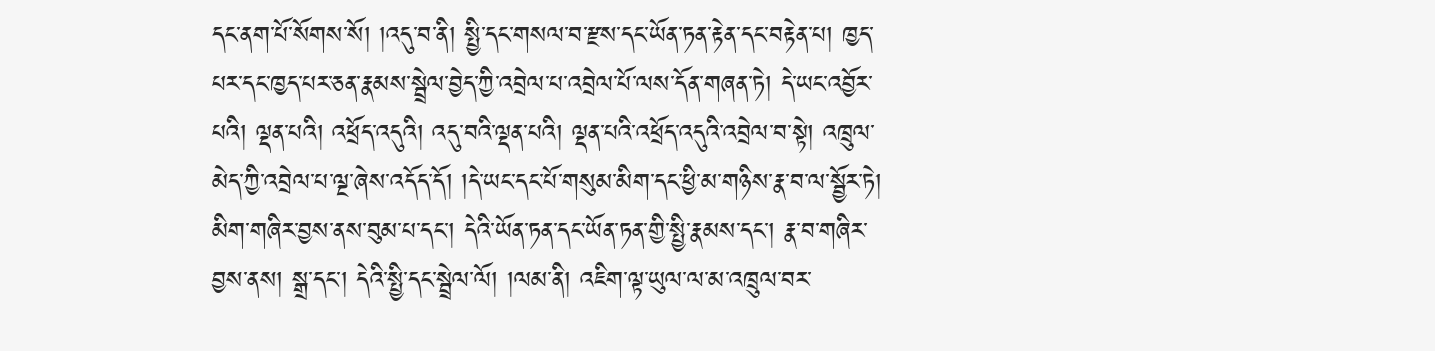དང་ནག་པོ་སོགས་སོ། །འདུ་བ་ནི། སྤྱི་དང་གསལ་བ་རྫས་དང་ཡོན་ཏན་རྟེན་དང་བརྟེན་པ། ཁྱད་པར་དང་ཁྱད་པར་ཅན་རྣམས་སྦྲེལ་བྱེད་ཀྱི་འབྲེལ་པ་འབྲེལ་པོ་ལས་དོན་གཞན་ཏེ། དེ་ཡང་འབྱོར་པའི། ལྡན་པའི། འཕྲོད་འདུའི། འདུ་བའི་ལྡན་པའི། ལྡན་པའི་འཕྲོད་འདུའི་འབྲེལ་བ་སྟེ། འཁྲུལ་མེད་ཀྱི་འབྲེལ་པ་ལྔ་ཞེས་འདོད་དོ། །དེ་ཡང་དང་པོ་གསུམ་མིག་དང་ཕྱི་མ་གཉིས་རྣ་བ་ལ་སྦྱོར་ཏེ། མིག་གཞིར་བྱས་ནས་བུམ་པ་དང་། དེའི་ཡོན་ཏན་དང་ཡོན་ཏན་གྱི་སྤྱི་རྣམས་དང་། རྣ་བ་གཞིར་བྱས་ནས། སྒྲ་དང་། དེའི་སྤྱི་དང་སྦྲེལ་ལོ། །ལམ་ནི། འཇིག་ལྟ་ཡུལ་ལ་མ་འཁྲུལ་བར་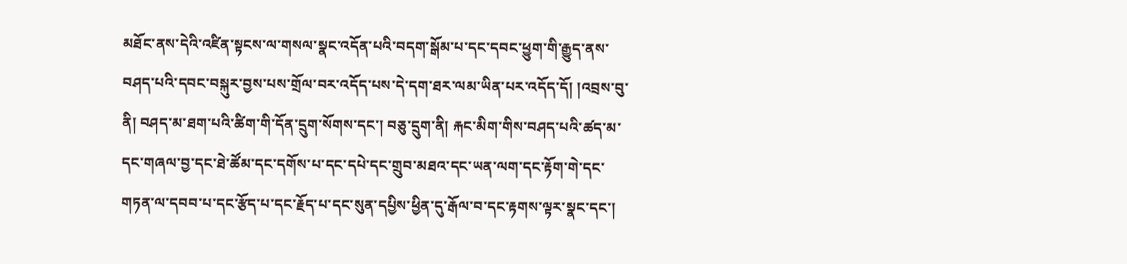མཐོང་ནས་དེའི་འཛིན་སྟངས་ལ་གསལ་སྣང་འདོན་པའི་བདག་སྒོམ་པ་དང་དབང་ཕྱུག་གི་རྒྱུད་ནས་བཤད་པའི་དབང་བསྐུར་བྱས་པས་གྲོལ་བར་འདོད་པས་དེ་དག་ཐར་ལམ་ཡིན་པར་འདོད་དོ། །འབྲས་བུ་ནི། བཤད་མ་ཐག་པའི་ཚིག་གི་དོན་དྲུག་སོགས་དང་། བཅུ་དྲུག་ནི། རྐང་མིག་གིས་བཤད་པའི་ཚད་མ་དང་གཞལ་བྱ་དང་ཐེ་ཚོམ་དང་དགོས་པ་དང་དཔེ་དང་གྲུབ་མཐའ་དང་ཡན་ལག་དང་རྟོག་གེ་དང་གཏན་ལ་དབབ་པ་དང་རྩོད་པ་དང་རྗོད་པ་དང་སུན་དཔྱིས་ཕྱིན་དུ་རྒོལ་བ་དང་རྟགས་ལྟར་སྣང་དང་།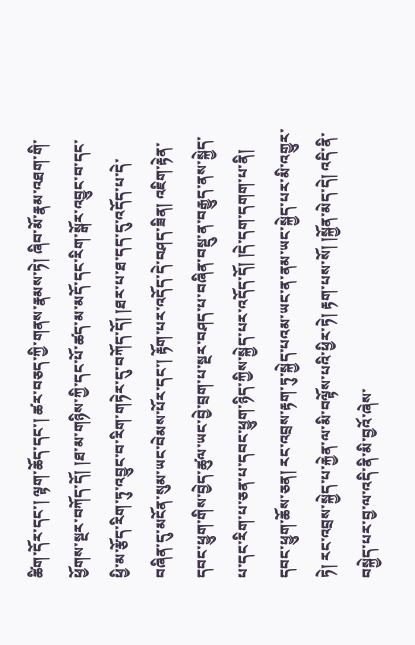ཚིག་དོར་དང་། ལྟག་ཆོད་དང་། ཚར་བཅད་ཀྱི་གནས་རྣམས་ཏེ། ཞིབ་མོ་རྣམ་འཐག་གི་ཕྱོགས་སྔར་བཀོད་དོ། །ཐ་མ་གཉིས་ཀྱི་དང་པོ་ཚད་མ་མདོ་དང་རིག་སྒོར་འབྱུང་བ་དང་ཕྱི་མ་རྩོད་རིག་ཏུ་འབྱུང་བ་རིག་གཏེར་དུ་བཀོད་དོ། །ཐར་པ་ཐ་དད་དུ་འདོད་པ་དེ་བཞིན་དུ་མངོན་སུམ་ཡང་བེམས་པོར་དང་། རྟོག་པར་འདོད་དེ་བཤད་ཟིན། འཇིག་རྟེན་དབང་ཕྱུག་གིས་བྱེད་ཚུལ་ཡང་བྱེ་བྲག་པ་སྔར་བཤད་པ་བཞིན་བསྡུ་ན་བརྒྱུད་ནས་སྐྱེད་པ་དང་རིག་པ་ཅན་པ་དབང་ཕྱུག་ཉིད་ཀྱིས་སྐྱེད་པར་འདོད་དོ། །དེ་དག་དགག་པ་ནི། དབང་ཕྱུག་ཆོས་ཅན། རང་འབྲས་རྟག་ཏུ་སྐྱེད་པའམ་ཡང་ན་ནམ་ཡང་སྐྱེད་པར་མི་འགྱུར་ཏེ། རང་འབྲས་སྐྱེད་པ་རྐྱེན་ལ་མི་བལྟོས་པའི་ཕྱིར་ཏེ། རྟག་པས་སོ། །སྐྱོན་མེད་དེ། འདི་ནི་བསྐྱེད་པར་བྱ་ལ་འདི་ནི་མི་བྱའོ་ཞེས་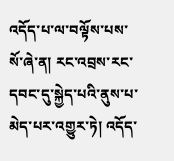འདོད་པ་ལ་བལྟོས་པས་སོ་ཞེ་ན། རང་འབྲས་རང་དབང་དུ་སྐྱེད་པའི་ནུས་པ་མེད་པར་འགྱུར་ཏེ། འདོད་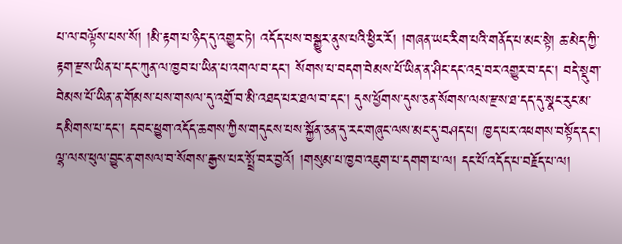པ་ལ་བལྟོས་པས་སོ། །མི་རྟག་པ་ཉིད་དུ་འགྱུར་ཏེ། འདོད་པས་བསྒྱུར་ནུས་པའི་ཕྱིར་རོ། །གཞན་ཡང་རིག་པའི་གནོད་པ་མང་སྟེ། ཆ་མེད་ཀྱི་རྟག་རྫས་ཡིན་པ་དང་ཀུན་ལ་ཁྱབ་པ་ཡིན་པ་འགལ་བ་དང་། སོགས་པ་བདག་བེམས་པོ་ཡིན་ན་ཤིང་དང་འདྲ་བར་འགྱུར་བ་དང་། བདེ་སྡུག་བེམས་པོ་ཡིན་ན་གོམས་པས་གསལ་དུ་འགྲོ་བ་མི་འཐད་པར་ཐལ་བ་དང་། དུས་ཕྱོགས་དུས་ཅན་སོགས་ལས་རྫས་ཐ་དད་དུ་སྣང་རུང་མ་དམིགས་པ་དང་། དབང་ཕྱུག་འདོད་ཆགས་ཀྱིས་གདུངས་པས་སྐྱོན་ཅན་དུ་རང་གཞུང་ལས་མང་དུ་བཤད་པ། ཁྱད་པར་འཕགས་བསྟོད་དང་། ལྷ་ལས་ཕུལ་བྱུང་ན་གསལ་བ་སོགས་རྒྱས་པར་སྤྲོ་བར་བྱའོ། །གསུམ་པ་ཁྱབ་འཇུག་པ་དགག་པ་ལ། དང་པོ་འདོད་པ་བརྗོད་པ་ལ།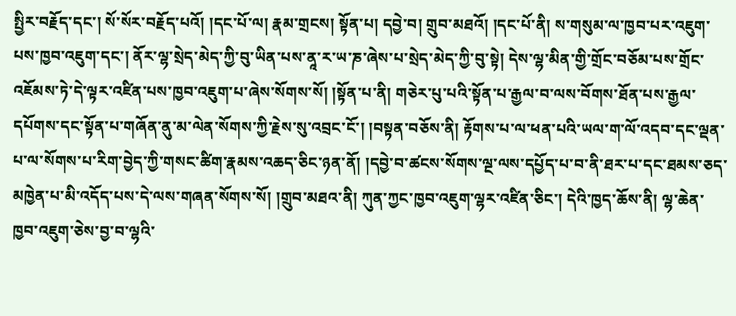སྤྱིར་བརྗོད་དང་། སོ་སོར་བརྗོད་པའོ། །དང་པོ་ལ། རྣམ་གྲངས། སྟོན་པ། དབྱེ་བ། གྲུབ་མཐའོ། །དང་པོ་ནི། ས་གསུམ་ལ་ཁྱབ་པར་འཇུག་པས་ཁྱབ་འཇུག་དང་། ནོར་ལྷ་སྲེད་མེད་ཀྱི་བུ་ཡིན་པས་ནཱ་ར་ཡ་ཎ་ཞེས་པ་སྲེད་མེད་ཀྱི་བུ་སྟེ། དེས་ལྷ་མིན་གྱི་གྲོང་བཅོམ་པས་གྲོང་འཇོམས་ཏེ་དེ་ལྟར་འཛིན་པས་ཁྱབ་འཇུག་པ་ཞེས་སོགས་སོ། །སྟོན་པ་ནི། གཅེར་པུ་པའི་སྟོན་པ་རྒྱལ་བ་ལས་བོགས་ཐོན་པས་རྒྱལ་དཔོགས་དང་སྟོན་པ་གཞོན་ནུ་མ་ལེན་སོགས་ཀྱི་རྗེས་སུ་འབྲང་ངོ་། །བསྟན་བཅོས་ནི། རྟོགས་པ་ལ་ཕན་པའི་ཡལ་ག་ལོ་འདབ་དང་ལྡན་པ་ལ་སོགས་པ་རིག་བྱེད་ཀྱི་གསང་ཚིག་རྣམས་འཆད་ཅིང་ཉན་ནོ། །དབྱེ་བ་ཚངས་སོགས་ལྔ་ལས་དཔྱོད་པ་བ་ནི་ཐར་པ་དང་ཐམས་ཅད་མཁྱེན་པ་མི་འདོད་པས་དེ་ལས་གཞན་སོགས་སོ། །གྲུབ་མཐའ་ནི། ཀུན་ཀྱང་ཁྱབ་འཇུག་ལྷར་འཛིན་ཅིང་། དེའི་ཁྱད་ཆོས་ནི། ལྷ་ཆེན་ཁྱབ་འཇུག་ཅེས་བྱ་བ་ལྷའི་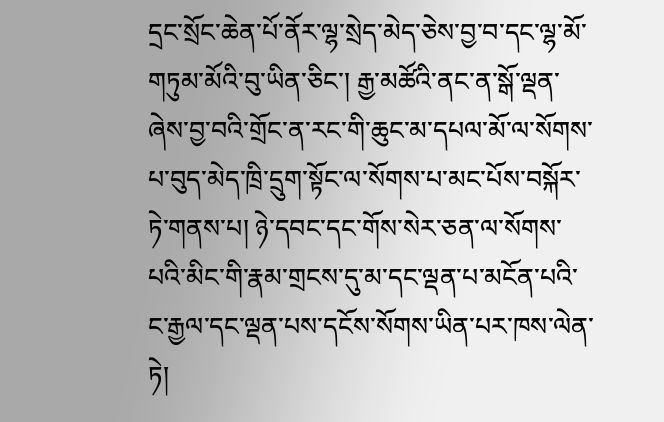དྲང་སྲོང་ཆེན་པོ་ནོར་ལྷ་སྲེད་མེད་ཅེས་བྱ་བ་དང་ལྷ་མོ་གཏུམ་མོའི་བུ་ཡིན་ཅིང་། རྒྱ་མཚོའི་ནང་ན་སྒོ་ལྡན་ཞེས་བྱ་བའི་གྲོང་ན་རང་གི་ཆུང་མ་དཔལ་མོ་ལ་སོགས་པ་བུད་མེད་ཁྲི་དྲུག་སྟོང་ལ་སོགས་པ་མང་པོས་བསྐོར་ཏེ་གནས་པ། ཉེ་དབང་དང་གོས་སེར་ཅན་ལ་སོགས་པའི་མིང་གི་རྣམ་གྲངས་དུ་མ་དང་ལྡན་པ་མངོན་པའི་ང་རྒྱལ་དང་ལྡན་པས་དངོས་སོགས་ཡིན་པར་ཁས་ལེན་ཏེ།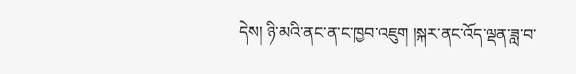དེས། ཉི་མའི་ནང་ན་ང་ཁྱབ་འཇུག །སྐར་ནང་འོད་ལྡན་ཟླ་བ་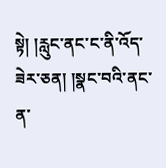སྟེ། །རླུང་ནང་ང་ནི་འོད་ཟེར་ཅན། །སྣང་བའི་ནང་ན་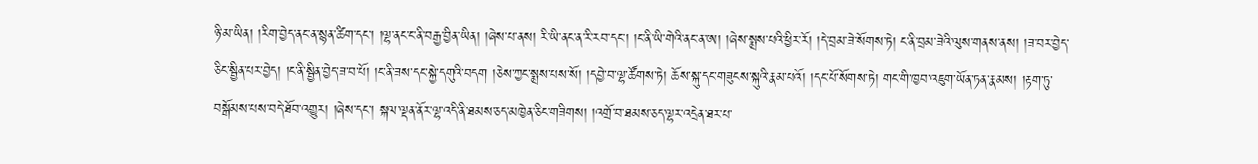ཉི་མ་ཡིན། །རིག་བྱེད་ནང་ན་སྙན་ཚིག་དང་། །ལྷ་ནང་ང་ནི་བརྒྱ་བྱིན་ཡིན། །ཞེས་པ་ནས། རི་ཡི་ནང་ན་རི་རབ་དང་། །ང་ནི་ཡི་གེའི་ནང་ན་ཨ། །ཞེས་སྨྲས་པའི་ཕྱིར་རོ། །དེ་བྲམ་ཟེ་སོགས་ཏེ། ང་ནི་བྲམ་ཟེའི་ལུས་གནས་ནས། །ཟ་བར་བྱེད་ཅིང་སྦྱིན་པར་བྱེད། །ང་ནི་སྦྱིན་བྱེད་ཟ་བ་པོ། །ང་ནི་ཟས་དང་སྐྱེ་དགུའི་བདག །ཅེས་ཀྱང་སྨྲས་པས་སོ། །དབྱེ་བ་ལྷ་ཚོགས་ཏེ། ཆོས་སྐུ་དང་གཟུངས་སྐུའི་རྣམ་པའོ། །དང་པོ་སོགས་ཏེ། གང་གི་ཁྱབ་འཇུག་ཡོན་ཏན་རྣམས། །རྟག་ཏུ་བསྒོམས་པས་བདེ་ཐོབ་འགྱུར། །ཞེས་དང་། སྐལ་ལྡན་ནོར་ལྷ་འདི་ནི་ཐམས་ཅད་མཁྱེན་ཅིང་གཟིགས། །འགྲོ་བ་ཐམས་ཅད་ལྷར་འདྲེན་ཐར་པ་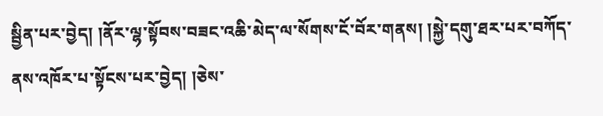སྦྱིན་པར་བྱེད། །ནོར་ལྷ་སྟོབས་བཟང་འཆི་མེད་ལ་སོགས་ངོ་བོར་གནས། །སྐྱེ་དགུ་ཐར་པར་བཀོད་ནས་འཁོར་པ་སྟོངས་པར་བྱེད། །ཅེས་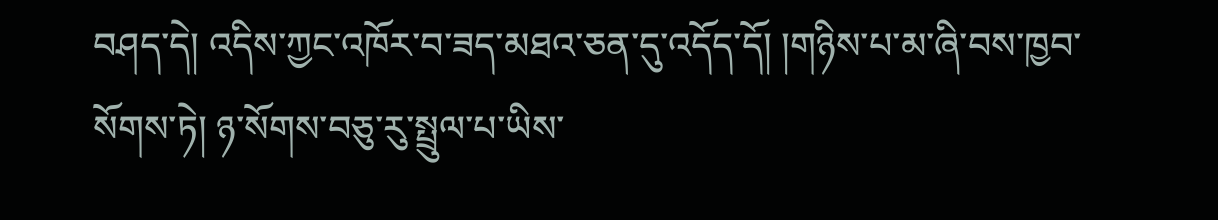བཤད་དེ། འདིས་ཀྱང་འཁོར་བ་ཟད་མཐའ་ཅན་དུ་འདོད་དོ། །གཉིས་པ་མ་ཞི་བས་ཁྱབ་སོགས་ཏེ། ཉ་སོགས་བཅུ་རུ་སྤྲུལ་པ་ཡིས་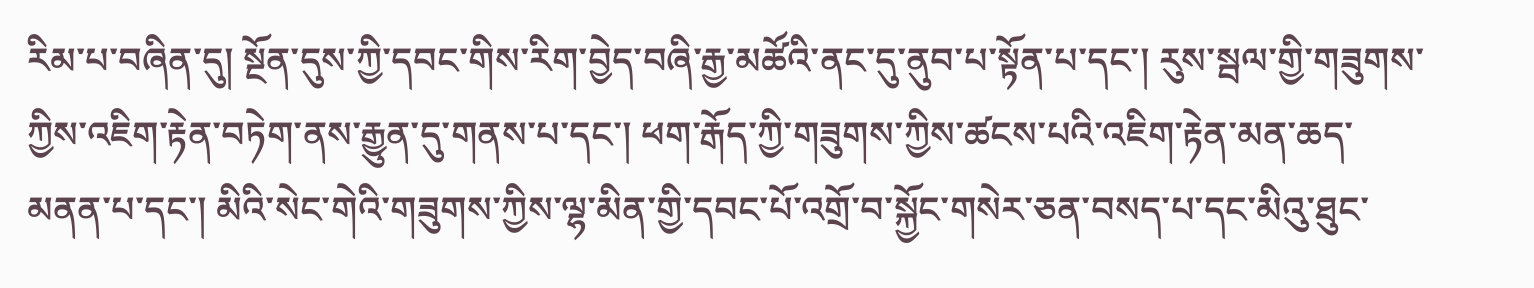རིམ་པ་བཞིན་དུ། སྔོན་དུས་ཀྱི་དབང་གིས་རིག་བྱེད་བཞི་རྒྱ་མཚོའི་ནང་དུ་ནུབ་པ་སྟོན་པ་དང་། རུས་སྦལ་གྱི་གཟུགས་ཀྱིས་འཇིག་རྟེན་བཏེག་ནས་རྒྱུན་དུ་གནས་པ་དང་། ཕག་རྒོད་ཀྱི་གཟུགས་ཀྱིས་ཚངས་པའི་འཇིག་རྟེན་མན་ཆད་མནན་པ་དང་། མིའི་སེང་གེའི་གཟུགས་ཀྱིས་ལྷ་མིན་གྱི་དབང་པོ་འགྲོ་བ་སྐྱོང་གསེར་ཅན་བསད་པ་དང་མིའུ་ཐུང་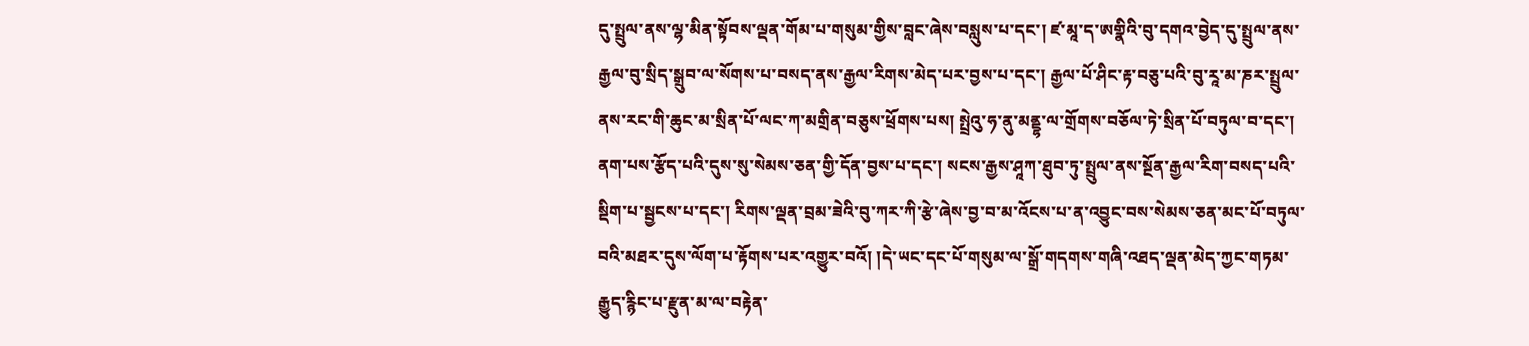དུ་སྤྲུལ་ནས་ལྷ་མིན་སྟོབས་ལྡན་གོམ་པ་གསུམ་གྱིས་བླང་ཞེས་བསླུས་པ་དང་། ཛ་མཱ་ད་ཨགྣིའི་བུ་དགའ་བྱེད་དུ་སྤྲུལ་ནས་རྒྱལ་བུ་སྲིད་སྒྲུབ་ལ་སོགས་པ་བསད་ནས་རྒྱལ་རིགས་མེད་པར་བྱས་པ་དང་། རྒྱལ་པོ་ཤིང་རྟ་བཅུ་པའི་བུ་རཱ་མ་ཎར་སྤྲུལ་ནས་རང་གི་ཆུང་མ་སྲིན་པོ་ལང་ཀ་མགྲིན་བཅུས་ཕྲོགས་པས། སྤྲེའུ་ཧ་ནུ་མནྡྷ་ལ་གྲོགས་བཅོལ་ཏེ་སྲིན་པོ་བཏུལ་བ་དང་། ནག་པས་རྩོད་པའི་དུས་སུ་སེམས་ཅན་གྱི་དོན་བྱས་པ་དང་། སངས་རྒྱས་ཤཱཀ་ཐུབ་ཏུ་སྤྲུལ་ནས་སྔོན་རྒྱལ་རིག་བསད་པའི་སྡིག་པ་སྦྱངས་པ་དང་། རིགས་ལྡན་བྲམ་ཟེའི་བུ་ཀར་ཀི་རྩེ་ཞེས་བྱ་བ་མ་འོངས་པ་ན་འབྱུང་བས་སེམས་ཅན་མང་པོ་བཏུལ་བའི་མཐར་དུས་ལོག་པ་རྟོགས་པར་འགྱུར་བའོ། །དེ་ཡང་དང་པོ་གསུམ་ལ་སྒྲོ་གདགས་གཞི་འཐད་ལྡན་མེད་ཀྱང་གཏམ་རྒྱུད་རྙིང་པ་རྫུན་མ་ལ་བརྟེན་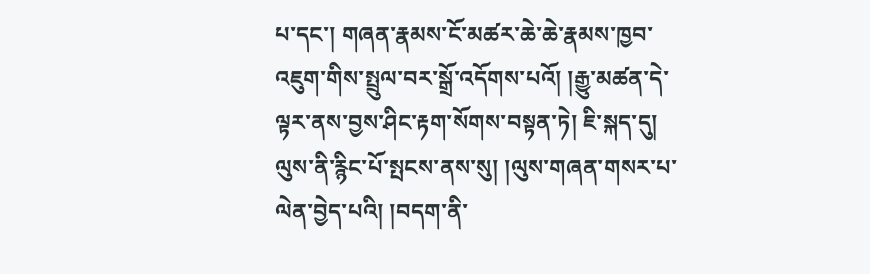པ་དང་། གཞན་རྣམས་ངོ་མཚར་ཆེ་ཆེ་རྣམས་ཁྱབ་འཇུག་གིས་སྤྲུལ་བར་སྒྲོ་འདོགས་པའོ། །རྒྱུ་མཚན་དེ་ལྟར་ནས་བྱས་ཤིང་རྟག་སོགས་བསྟན་ཏེ། ཇི་སྐད་དུ། ལུས་ནི་རྙིང་པོ་སྤངས་ནས་སུ། །ལུས་གཞན་གསར་པ་ལེན་བྱེད་པའི། །བདག་ནི་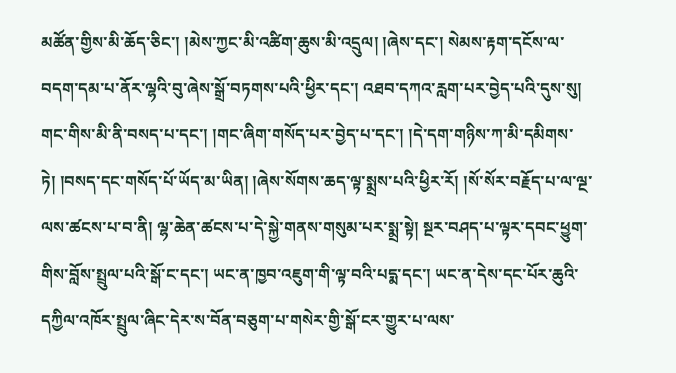མཚོན་གྱིས་མི་ཆོད་ཅིང་། །མེས་ཀྱང་མི་འཚིག་ཆུས་མི་འདྲུལ། །ཞེས་དང་། སེམས་རྟག་དངོས་ལ་བདག་དམ་པ་ནོར་ལྷའི་བུ་ཞེས་སྒྲོ་བཏགས་པའི་ཕྱིར་དང་། འཐབ་དཀའ་རླག་པར་བྱེད་པའི་དུས་སུ། གང་གིས་མི་ནི་བསད་པ་དང་། །གང་ཞིག་གསོད་པར་བྱེད་པ་དང་། །དེ་དག་གཉིས་ཀ་མི་དམིགས་ཏེ། །བསད་དང་གསོད་པོ་ཡོད་མ་ཡིན། །ཞེས་སོགས་ཆད་ལྟ་སྨྲས་པའི་ཕྱིར་རོ། །སོ་སོར་བརྗོད་པ་ལ་ལྔ་ལས་ཚངས་པ་བ་ནི། ལྷ་ཆེན་ཚངས་པ་དེ་སྐྱེ་གནས་གསུམ་པར་སྨྲ་སྟེ། སྔར་བཤད་པ་ལྟར་དབང་ཕྱུག་གིས་བློས་སྤྲུལ་པའི་སྒོ་ང་དང་། ཡང་ན་ཁྱབ་འཇུག་གི་ལྟ་བའི་པདྨ་དང་། ཡང་ན་དེས་དང་པོར་ཆུའི་དཀྱིལ་འཁོར་སྤྲུལ་ཞིང་དེར་ས་བོན་བཅུག་པ་གསེར་གྱི་སྒོ་ངར་གྱུར་པ་ལས་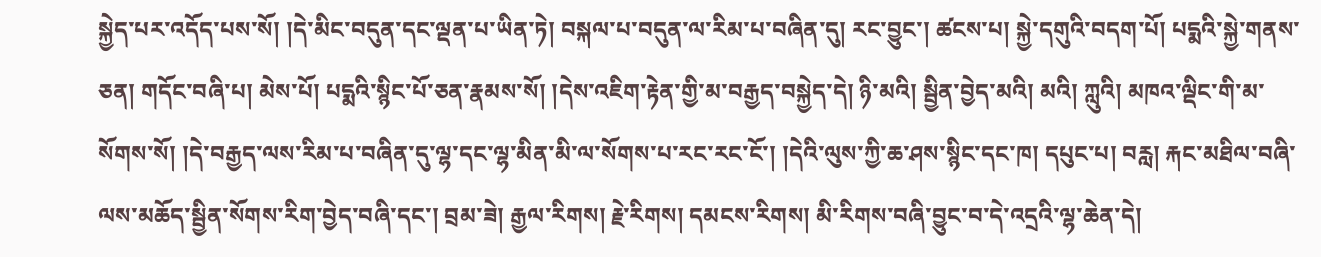སྐྱེད་པར་འདོད་པས་སོ། །དེ་མིང་བདུན་དང་ལྡན་པ་ཡིན་ཏེ། བསྐལ་པ་བདུན་ལ་རིམ་པ་བཞིན་དུ། རང་བྱུང་། ཚངས་པ། སྐྱེ་དགུའི་བདག་པོ། པདྨའི་སྐྱེ་གནས་ཅན། གདོང་བཞི་པ། མེས་པོ། པདྨའི་སྙིང་པོ་ཅན་རྣམས་སོ། །དེས་འཇིག་རྟེན་གྱི་མ་བརྒྱད་བསྐྱེད་དེ། ཉི་མའི། སྦྱིན་བྱེད་མའི། མའི། ཀླུའི། མཁའ་ལྡིང་གི་མ་སོགས་སོ། །དེ་བརྒྱད་ལས་རིམ་པ་བཞིན་དུ་ལྷ་དང་ལྷ་མིན་མི་ལ་སོགས་པ་རང་རང་ངོ་། །དེའི་ལུས་ཀྱི་ཆ་ཤས་སྙིང་དང་ཁ། དཔུང་པ། བརླ། རྐང་མཐིལ་བཞི་ལས་མཆོད་སྦྱིན་སོགས་རིག་བྱེད་བཞི་དང་། བྲམ་ཟེ། རྒྱལ་རིགས། རྗེ་རིགས། དམངས་རིགས། མི་རིགས་བཞི་བྱུང་བ་དེ་འདྲའི་ལྷ་ཆེན་དེ།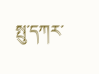སྤུ་དཀར་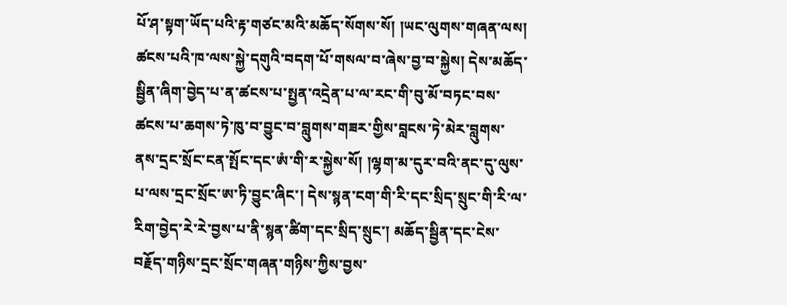པོ་ཤ་སྟག་ཡོད་པའི་རྟ་གཙང་མའི་མཆོད་སོགས་སོ། །ཡང་ལུགས་གཞན་ལས། ཚངས་པའི་ཁ་ལས་སྐྱེ་དགུའི་བདག་པོ་གསལ་བ་ཞེས་བྱ་བ་སྐྱེས། དེས་མཆོད་སྦྱིན་ཞིག་བྱེད་པ་ན་ཚངས་པ་སྤྱན་འདྲེན་པ་ལ་རང་གི་བུ་མོ་བཏང་བས་ཚངས་པ་ཆགས་ཏེ་ཁུ་བ་བྱུང་བ་བླུགས་གཟར་གྱིས་བླངས་ཏེ་མེར་བླུགས་ནས་དྲང་སྲོང་ངན་སྤོང་དང་ཨཾ་གི་ར་སྐྱེས་སོ། །ལྷག་མ་དུར་བའི་ནང་དུ་ལུས་པ་ལས་དྲང་སྲོང་ཨ་ཏི་བྱུང་ཞིང་། དེས་སྙན་ངག་གི་རི་དང་སྲིད་སྲུང་གི་རི་ལ་རིག་བྱེད་རེ་རེ་བྱས་པ་ནི་སྙན་ཚིག་དང་སྲིད་སྲུང་། མཆོད་སྦྱིན་དང་ངེས་བརྗོད་གཉིས་དྲང་སྲོང་གཞན་གཉིས་ཀྱིས་བྱས་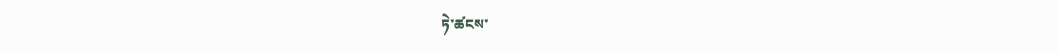ཏེ་ཚངས་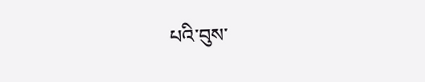པའི་བུས་